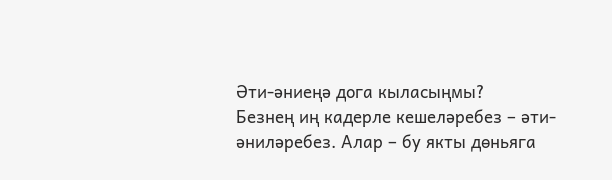Әти-әниеңә дога кыласыңмы?
Безнең иң кадерле кешеләребез – әти-әниләребез. Алар – бу якты дөньяга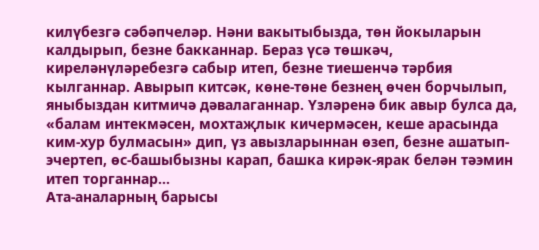килүбезгә сәбәпчеләр. Нәни вакытыбызда, төн йокыларын калдырып, безне бакканнар. Бераз үсә төшкәч, киреләнүләребезгә сабыр итеп, безне тиешенчә тәрбия кылганнар. Авырып китсәк, көне-төне безнең өчен борчылып, яныбыздан китмичә дәвалаганнар. Үзләренә бик авыр булса да, «балам интекмәсен, мохтаҗлык кичермәсен, кеше арасында ким-хур булмасын» дип, үз авызларыннан өзеп, безне ашатып-эчертеп, өс-башыбызны карап, башка кирәк-ярак белән тәэмин итеп торганнар...
Ата-аналарның барысы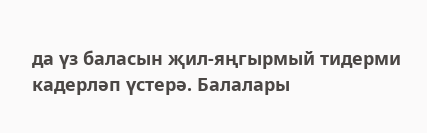да үз баласын җил-яңгырмый тидерми кадерләп үстерә. Балалары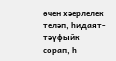өчен хәерлелек теләп, һидаят-тәүфыйк сорап, һ